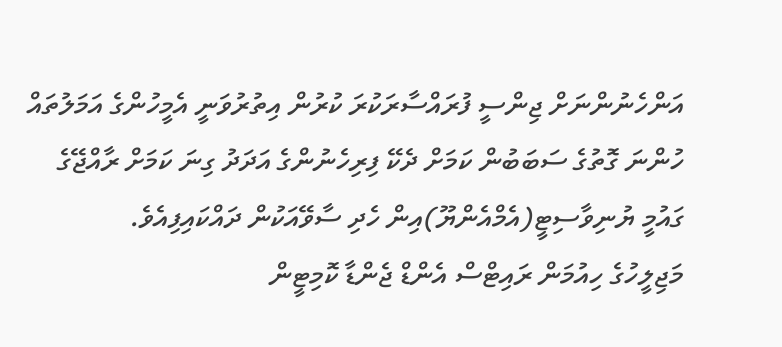އަންހެނުންނަށް ޖިންސީ ފުރައްސާރަކުރަ ކުރުން އިތުރުވަނީ އެމީހުންގެ އަމަލުތައް ހުންނަ ގޮތުގެ ސަބަބުން ކަމަށް ދެކޭ ފިރިހެނުންގެ އަދަދު ގިނަ ކަމަށް ރާއްޖޭގެ ގައުމީ ޔުނިވާސިޓީ(އެމްއެންޔޫ)އިން ހެދި ސާވޭއަކުން ދައްކައިފިއެވެ.
މަޖިލީހުގެ ހިއުމަން ރައިޓްސް އެންޑް ޖެންޑާ ކޮމިޓީން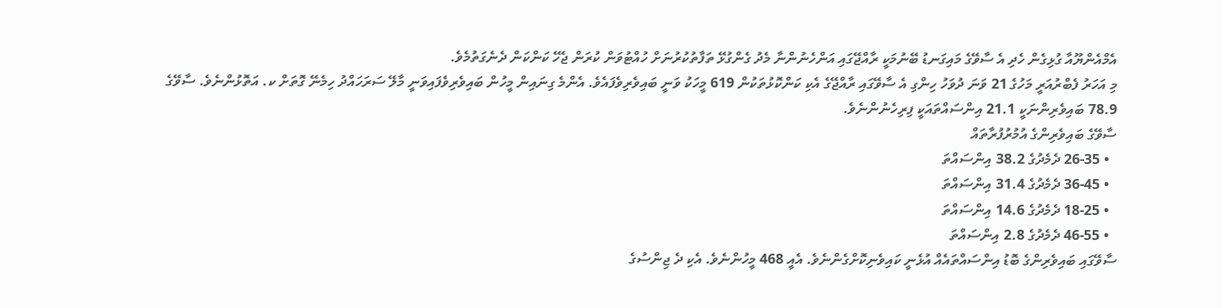އެމްއެންޔޫއާ ގުޅިގެން ހެދި އެ ސާވޭގެ މައިގަނޑު ބޭނުމަކީ ރާއްޖޭގައި އަންހެނުންނާ މެދު ގެންގުޅޭ ތަފާތުކުރުނަށް ހުއްޓުވަން ކުރަން ޖެހޭ ކަންކަން ދެނެގަތުމެވެ.
މި އަހަރު ފެބްރުއަރީ މަހުގެ 21 ވަނަ ދުވަހު ހިންގި އެ ސާވޭގައި ރާއްޖޭގެ އެކި ކަންކޮޅުތަކުން 619 މީހަކު ވަނީ ބައިވެރިވެފައެވެ. އެންމެ ގިނައިން މީހުން ބައިވެރިވެފައިވަނީ މާލޭ ސަރަހައްދު ހިމެނޭ ގޮތަށް ކ. އަތޮޅުންނެވެ. ސާވޭގެ 78.9 ބައިވެރިންނަކީ 21.1 އިންސައްތައަކީ ފިރިހެނުންނެވެ.
ސާވޭގެ ބައިވެރިންގެ އުމުރުފުރާތައް
  • 26-35 ދެމެދުގެ 38.2 އިންސައްތަ
  • 36-45 ދެމެދުގެ 31.4 އިންސައްތަ
  • 18-25 ދެމެދުގެ 14.6 އިންސައްތަ
  • 46-55 ދެމެދުގެ 2.8 އިންސައްތަ
ސާވޭގައި ބައިވެރިންގެ ބޮޑު އިންސައްތައެއް އުޅެނީ ކައިވެނިކޮށްގެންނެވެ. އެއީ 468 މީހުންނެވެ. އެކި ދެ ޖިންސުގެ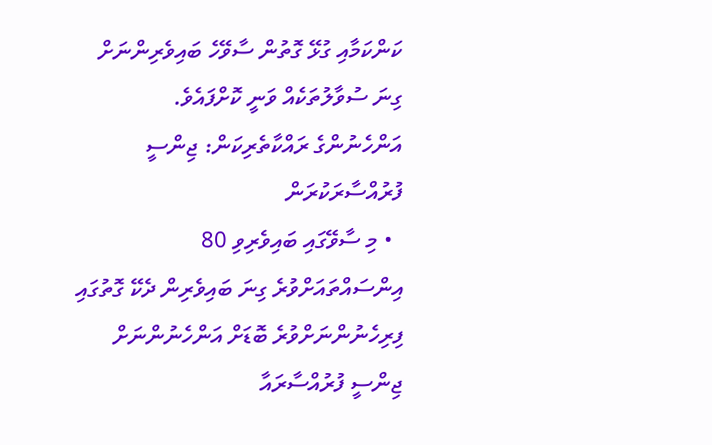ކަންކަމާއި ގުޅޭ ގޮތުން ސާވޭހެ ބައިވެރިންނަށް ގިނަ ސުވާލުތަކެއް ވަނީ ކޮށްފައެވެ.
އަންހެނުންގެ ރައްކާތެރިކަން: ޖިންސީ ފުރުއްސާރަކުރަން
  • މި ސާވޭގައި ބައިވެރިވި 80 އިންސައްތައަށްވުރެ ގިނަ ބައިވެރިން ދެކޭ ގޮތުގައި ފިރިހެނުންނަށްވުރެ ބޮޑަށް އަންހެނުންނަށް ޖިންސީ ފުރުއްސާރައާ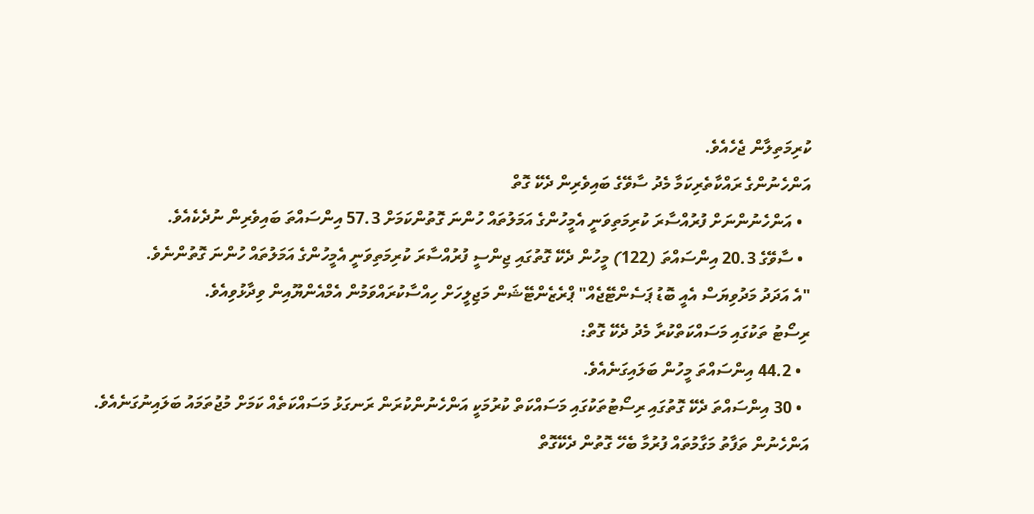ކުރިމަތިލާން ޖެހެއެވެ.
އަންހެނުންގެ ރައްކާތެރިކަމާ މެދު ސާވޭގެ ބައިވެރިން ދެކޭ ގޮތް
  • އަންހެނުންނަށް ފުރުއްސާރަ ކުރިމަތިވަނީ އެމީހުންގެ އަމަލުތައް ހުންނަ ގޮތުންކަމަށް 57.3 އިންސައްތަ ބައިވެރިން ނުދެކެއެވެ.
  • ސާވޭގެ 20.3 އިންސައްތަ (122) މީހުން ދެކޭ ގޮތުގައި ޖިންސީ ފުރުއްސާރަ ކުރިމަތިވަނީ އެމީހުންގެ އަމަލުތައް ހުންނަ ގޮތުންނެވެ.
"އެ އަދަދު މަދުވިޔަސް އެއީ ބޮޑު ޕަސެންޓޭޖެއް" ޕްރެޒެންޓޭޝަން މަޖިލީހަށް ހިއްސާކުރައްވަމުން އެމްއެންޔޫއިން ވިދާޅުވިއެވެ.
ރިސޯޓު ތަކުގައި މަސައްކަތްކުރާ މެދު ދެކޭ ގޮތް:
  • 44.2 އިންސައްތަ މީހުން ބަލައިގަނެއެވެ.
  • 30 އިންސައްތަ ދެކޭ ގޮތުގައި ރިސޯޓުތަކުގައި މަސައްކަތް ކުރުމަކީ އަންހެނުންކުރަން ރަނގަޅު މަސައްކަތެއް ކަމަށް މުޖުތަމައު ބަލައިނުގަނެއެވެ.
އަންހެނުން ތަފާތު މަގާމުތައް ފުރުމާ ބެހޭ ގޮތުން ދެކޭގޮތް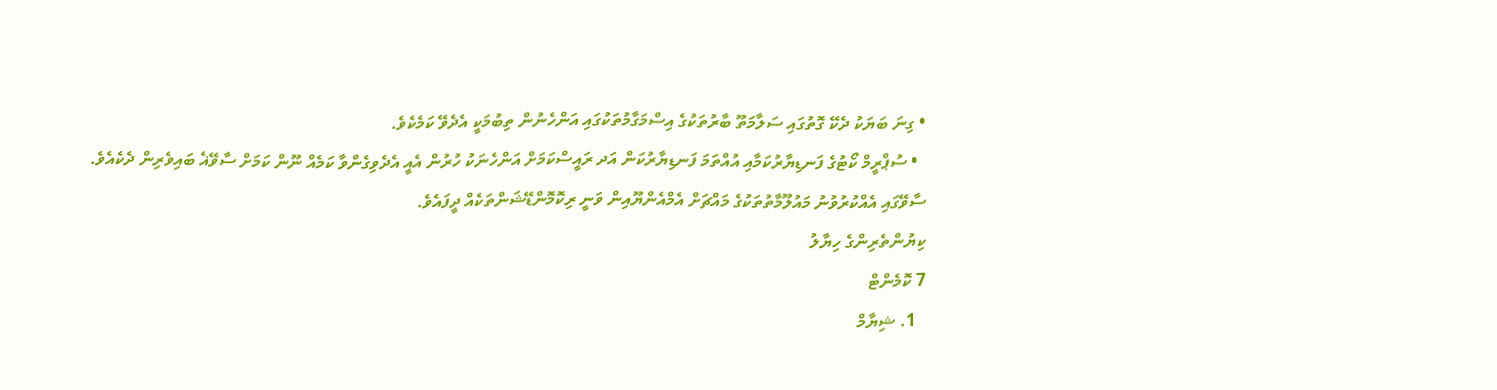• ގިނަ ބަޔަކު ދެކޭ ގޮތުގައި ސަލާމަތޫ ބާރުތަކުގެ އިސްމަގާމުތަކުގައި އަންހެނުން ތިބުމަކީ އެދެވޭ ކަމެކެވެ.
  • ސުޕްރީމް ކޯޓުގެ ފަނޑިޔާރުކަމާއި އުއްތަމަ ފަނޑިޔާރުކަން އަދ ރައީސްކަމަށް އަންހެނަކު ހުރުން އެއީ އެދެވިގެންވާ ކަމެއް ނޫން ކަމަށް ސާވޭޣެ ބައިވެރިން ދެކެއެވެ.
ސާވޭގައި އެއްކުރުވުނު މައުލޫމާތުތަކުގެ މައްޗަށް އެމްއެންޔޫއިން ވަނީ ރިކޮމޮންޑޭޝަންތަކެއް ދީފައެވެ.
ކިޔުންތެރިންގެ ހިޔާލު
7 ކޮމެންޓް
  1. ޝިޔާމް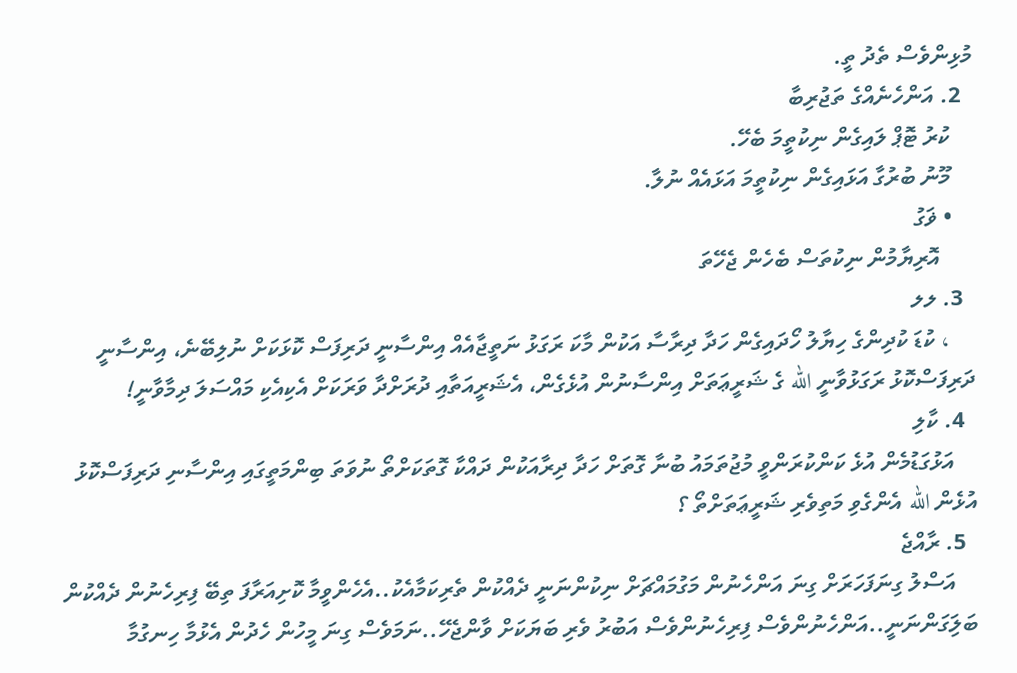މުޅިންވެސް ތެދު ތީ.
  2. އަންހެނެއްގެ ތަޖުރިބާ
    ކުރު ޓޮޕް ލައިގެން ނިކުތީމަ ބެހޭ.
    މޫނު ބުރުގާ އަޅައިގެން ނިކުތީމަ އަޅައެއް ނުލާ.
    • ޥަގު
      އޮރިޔާމުން ނިކުތަސް ބެހެން ޖެހޭތަ
  3. ލލ
    ، ކުޑަ ކުދިންގެ ހިޔާލު ހޯދައިގެން ހަދާ ދިރާސާ އަކުން މާކަ ރަގަޅު ނަތީޖާއެއް އިންސާނީ ދަރިފަސް ކޮޅަކަށް ނުލިބޭނެ، އިންސާނީ ދަރިފަސްކޮޅު ރަގަޅުވާނީ الله ގެ ޝަރީޢަތަށް އިންސާނުން އުޅެގެން، އެޝަރީއަތާއި ދުރަށްދާ ވަރަކަށް އެކިއެކި މައްސަލަ ދިމާވާނީ!
  4. ކާލި
    އަޅުގަޑުމެން އުޅެ ކަންކުރަންވީ މުޖުތަމައު ބުނާ ގޮތަށް ހަދާ ދިރާއަކުން ދައްކާ ގޮތަކަށްތޯ ނުވަތަ ބިންމަތީގައި އިންސާނި ދަރިފަސްކޮޅު އުޅެން الله އެންގެވި މަތިވެރި ޝަރީޢަތަށްތޯ ؟
  5. ރާއްޖެ
    އަސްލު ގިނަފަހަރަށް ގިނަ އަންހެނުން މަގުމައްޗަށް ނިކުންނަނީ ދެއްކުން ތެރިކަމާއެކު..އެހެންވީމާ ކޮށިއަރާފަ ތިބޭ ފިރިހެނުން ދެއްކުން ބަލަިގަންނަނީ..އަންހެނުންވެސް ފިރިހެނުންވެސް އަބުރު ވެރި ބަޔަކަށް ވާންޖެހޭ..ނަމަވެސް ގިނަ މީހުން ހެދުން އެޅުމާ ހިނގުމާ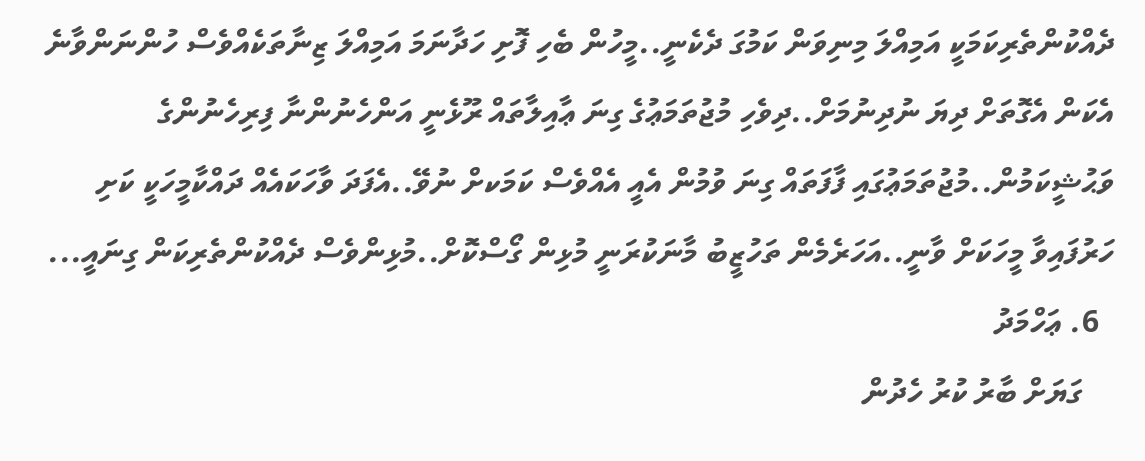ދެއްކުންތެރިކަމަކީ އަމިއްލަ މިނިވަން ކަމުގަ ދެކެނީ..މީހުން ބެހި ފޮށި ހަދާނަމަ އަމިއްލަ ޒިނާތަކެއްވެސް ހުންނަންވާނެ އެކަން އެގޮތަށް ދިޔަ ނުދިނުމަށް..ދިވެހި މުޖުތަމަޢުގެ ގިނަ ޢާއިލާތައް ރޫޅެނީ އަންހެނުންނާ ފިރިހެނުންގެ ވަޙުޝީކަމުން..މުޖުތަމަޢުގައި ފާފަތައް ގިނަ ވުމުން އެއީ އެއްވެސް ކަމަކށް ނުވޭ..އެފަދަ ވާހަކައެއް ދައްކާމީހަކީ ކަށި ހަރުފައިވާ މީހަކަށް ވާނީ..އަހަރެމެން ތަހުޒީބު މާނަކުރަނީ މުޅިން ގޯސްކޮށް..މުޅިންވެސް ދެއްކުންތެރިކަން ގިނައީ...
  6. ޢަހްމަދު
    ގަޔަށް ބާރު ކުރު ހެދުން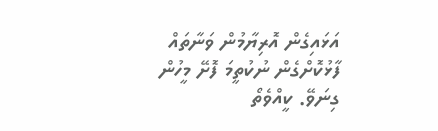އަޅައިގެން އޮރިޔާމުން ވަނާތައް ފާޅުކޮށްގެން ނުކުތީމަ ފޮށޭ މީހުން ގިނަވޭ. ކީއްވެތޯ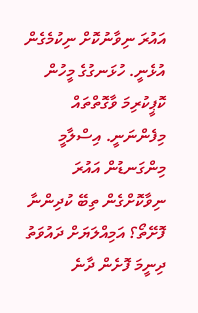އައުރަ ނިވާނުކޮށް ނިކުމެގެން އުޅެނީ. ހުޅަނގުގެ މީހުން ކޮޕީކުރިމަ ވާގޮތްތައް މިފެންނަނީ. އިސްލާމީ މިންގަނޑުން އައުރަ ނިވާކޮށްގެން ތިބޭ ކުދިންނާ ފޮށޭތޯ؟ އަމިއްލަޔަށް ދައުވަތު ދިނީމަ ފޮށެން ދާނެ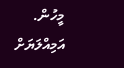މީހުން. އަމިއްލަޔަށް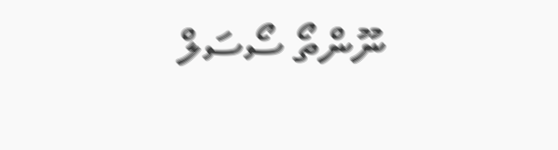ނޫންތޯ ސޯސަލް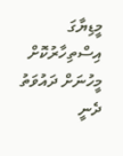މީޑިޔާގަ އިސްތިހާރުކޮށް މީހުނަށް ދައުވަތު ދެނީ